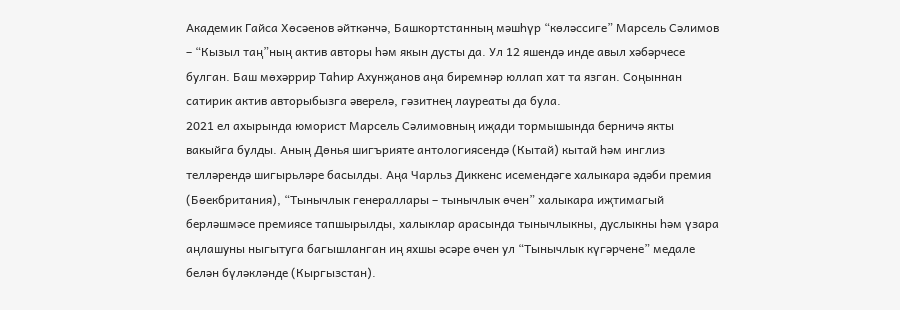Академик Гайса Хөсәенов әйткәнчә, Башкортстанның мәшһүр “көләссиге” Марсель Сәлимов – “Кызыл таң”ның актив авторы һәм якын дусты да. Ул 12 яшендә инде авыл хәбәрчесе булган. Баш мөхәррир Таһир Ахунҗанов аңа биремнәр юллап хат та язган. Соңыннан сатирик актив авторыбызга әверелә, гәзитнең лауреаты да була.
2021 ел ахырында юморист Марсель Сәлимовның иҗади тормышында берничә якты вакыйга булды. Аның Дөнья шигърияте антологиясендә (Кытай) кытай һәм инглиз телләрендә шигырьләре басылды. Аңа Чарльз Диккенс исемендәге халыкара әдәби премия (Бөекбритания), “Тынычлык генераллары – тынычлык өчен” халыкара иҗтимагый берләшмәсе премиясе тапшырылды, халыклар арасында тынычлыкны, дуслыкны һәм үзара аңлашуны ныгытуга багышланган иң яхшы әсәре өчен ул “Тынычлык күгәрчене” медале белән бүләкләнде (Кыргызстан).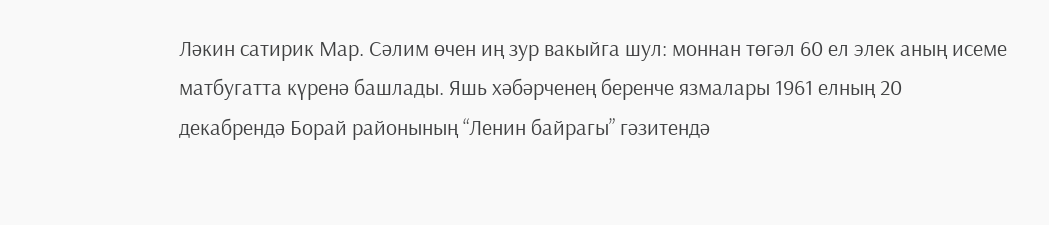Ләкин сатирик Мар. Сәлим өчен иң зур вакыйга шул: моннан төгәл 60 ел элек аның исеме матбугатта күренә башлады. Яшь хәбәрченең беренче язмалары 1961 елның 20 декабрендә Борай районының “Ленин байрагы” гәзитендә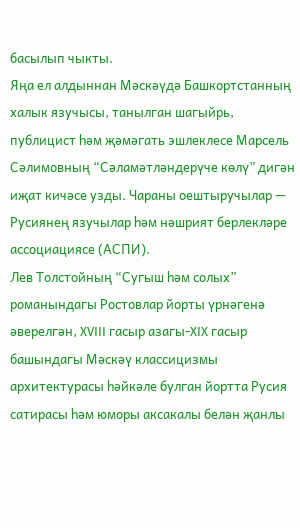басылып чыкты.
Яңа ел алдыннан Мәскәүдә Башкортстанның халык язучысы, танылган шагыйрь, публицист һәм җәмәгать эшлеклесе Марсель Сәлимовның “Сәламәтләндерүче көлү” дигән иҗат кичәсе узды. Чараны оештыручылар — Русиянең язучылар һәм нәшрият берлекләре ассоциациясе (АСПИ).
Лев Толстойның “Сугыш һәм солых” романындагы Ростовлар йорты үрнәгенә әверелгән, XVIII гасыр азагы-XIX гасыр башындагы Мәскәү классицизмы архитектурасы һәйкәле булган йортта Русия сатирасы һәм юморы аксакалы белән җанлы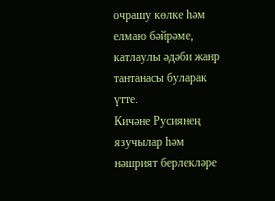очрашу көлке һәм елмаю бәйрәме, катлаулы әдәби жанр тантанасы буларак үтте.
Кичәне Русиянең язучылар һәм нәшрият берлекләре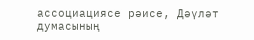ассоциациясе рәисе, Дәүләт думасының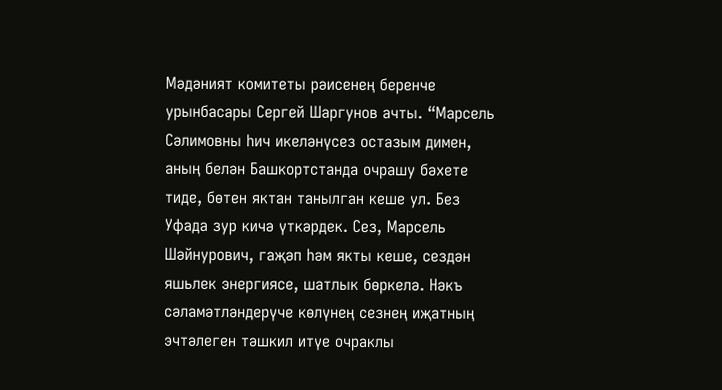Мәдәният комитеты рәисенең беренче урынбасары Сергей Шаргунов ачты. “Марсель Сәлимовны һич икеләнүсез остазым димен, аның белән Башкортстанда очрашу бәхете тиде, бөтен яктан танылган кеше ул. Без Уфада зур кичә үткәрдек. Сез, Марсель Шәйнурович, гаҗәп һәм якты кеше, сездән яшьлек энергиясе, шатлык бөркелә. Нәкъ сәламәтләндерүче көлүнең сезнең иҗатның эчтәлеген тәшкил итүе очраклы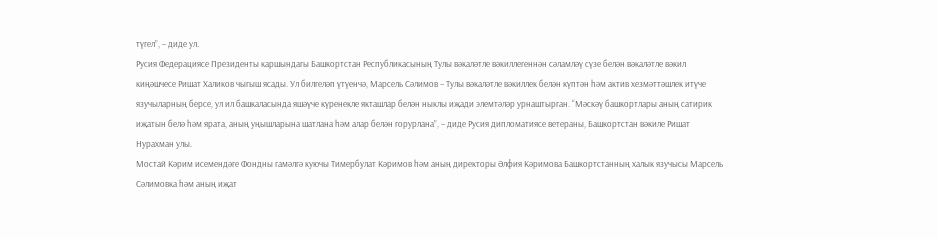түгел”, – диде ул.
Русия Федерациясе Президенты каршындагы Башкортстан Республикасының Тулы вәкаләтле вәкиллегеннән сәламләү сүзе белән вәкаләтле вәкил киңәшчесе Ришат Халиков чыгыш ясады. Ул билгеләп үтүенчә, Марсель Сәлимов – Тулы вәкаләтле вәкиллек белән күптән һәм актив хезмәттәшлек итүче язучыларның берсе, ул ил башкаласында яшәүче күренекле якташлар белән ныклы иҗади элемтәләр урнаштырган. “Мәскәү башкортлары аның сатирик иҗатын белә һәм ярата, аның уңышларына шатлана һәм алар белән горурлана”, – диде Русия дипломатиясе ветераны, Башкортстан вәкиле Ришат Нурахман улы.
Мостай Кәрим исемендәге Фондны гамәлгә куючы Тимербулат Кәримов һәм аның директоры Әлфия Кәримова Башкортстанның халык язучысы Марсель Сәлимовка һәм аның иҗат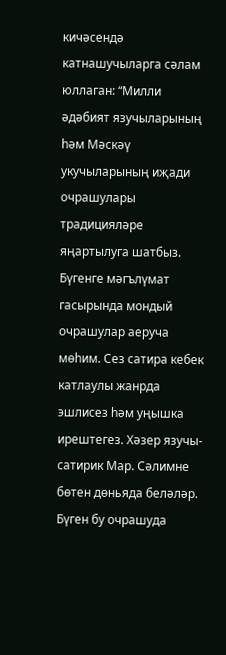кичәсендә катнашучыларга сәлам юллаган: “Милли әдәбият язучыларының һәм Мәскәү укучыларының иҗади очрашулары традицияләре яңартылуга шатбыз. Бүгенге мәгълүмат гасырында мондый очрашулар аеруча мөһим. Сез сатира кебек катлаулы жанрда эшлисез һәм уңышка ирештегез. Хәзер язучы-сатирик Мар. Сәлимне бөтен дөньяда беләләр. Бүген бу очрашуда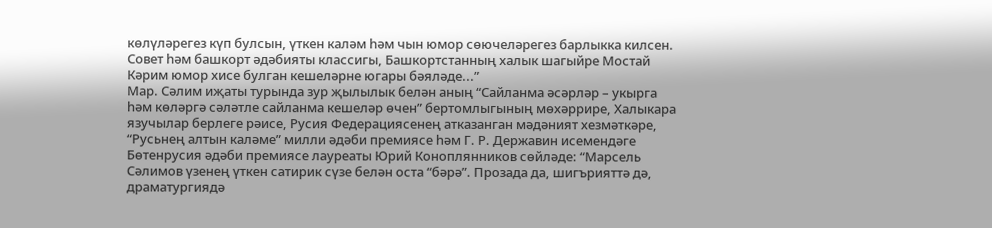көлүләрегез күп булсын, үткен каләм һәм чын юмор сөючеләрегез барлыкка килсен. Совет һәм башкорт әдәбияты классигы, Башкортстанның халык шагыйре Мостай Кәрим юмор хисе булган кешеләрне югары бәяләде...”
Мар. Сәлим иҗаты турында зур җылылык белән аның “Сайланма әсәрләр – укырга һәм көләргә сәләтле сайланма кешеләр өчен” бертомлыгының мөхәррире, Халыкара язучылар берлеге рәисе, Русия Федерациясенең атказанган мәдәният хезмәткәре, “Русьнең алтын каләме” милли әдәби премиясе һәм Г. Р. Державин исемендәге Бөтенрусия әдәби премиясе лауреаты Юрий Коноплянников сөйләде: “Марсель Сәлимов үзенең үткен сатирик сүзе белән оста “бәрә”. Прозада да, шигърияттә дә, драматургиядә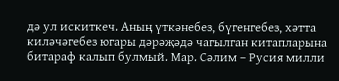дә ул искиткеч. Аның үткәнебез, бүгенгебез, хәтта киләчәгебез югары дәрәҗәдә чагылган китапларына битараф калып булмый. Мар. Сәлим – Русия милли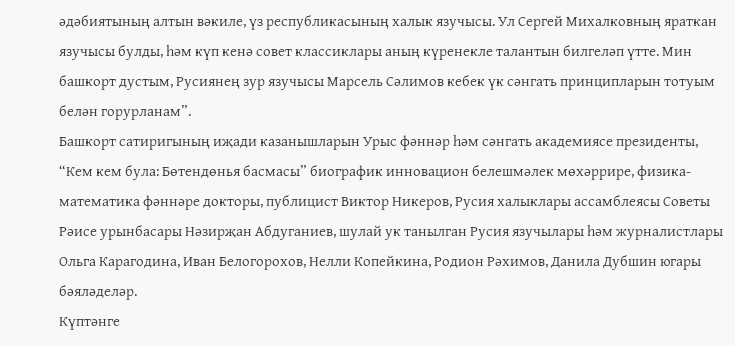әдәбиятының алтын вәкиле, үз республикасының халык язучысы. Ул Сергей Михалковның яраткан язучысы булды, һәм күп кенә совет классиклары аның күренекле талантын билгеләп үтте. Мин башкорт дустым, Русиянең зур язучысы Марсель Сәлимов кебек үк сәнгать принципларын тотуым белән горурланам”.
Башкорт сатиригының иҗади казанышларын Урыс фәннәр һәм сәнгать академиясе президенты, “Кем кем була: Бөтендөнья басмасы” биографик инновацион белешмәлек мөхәррире, физика-математика фәннәре докторы, публицист Виктор Никеров, Русия халыклары ассамблеясы Советы Рәисе урынбасары Нәзирҗан Абдуганиев, шулай ук танылган Русия язучылары һәм журналистлары Ольга Карагодина, Иван Белогорохов, Нелли Копейкина, Родион Рәхимов, Данила Дубшин югары бәяләделәр.
Күптәнге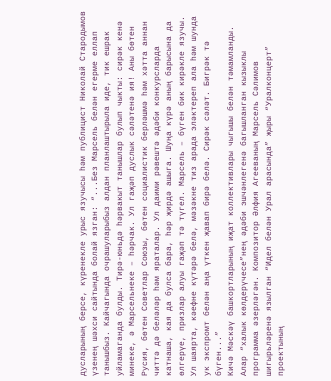дусларының берсе, күренекле урыс язучысы һәм публицист Николай Стародымов үзенең шәхси сайтында болай язган: “...Без Марсель белән егерме еллап танышбыз. Кайчагында очрашуларыбыз алдан планлаштырыла иде, тик ешрак уйламаганда булды. Тирә-юньдә һәрвакыт танышлар булып чыкты: сирәк кенә минеке, ә Марсельнеке – һәрчак. Ул гаҗәп дуслык сәләтенә ия! Аны бөтен Русия, бөтен Советлар Союзы, бөтен социалистик берләшмә һәм хәтта аннан читтә дә беләләр һәм яраталар. Ул даими рәвештә әдәби конкурсларда катнаша, кая да булса бара, һәр җирдә ашыга. Шуңа күрә аның барысына да өлгерүе, призлар алуы гаҗәп тә түгел. Марсель – бүген бик кирәкле язучы. Ул шаярта, кәефне күтәрә белә, мәзәкне тиз арада эләктереп ала һәм шунда ук экспромт белән аңа үткен җавап бирә белә. Сирәк сәләт. Бигрәк тә бүген...”
Кичә Мәскәү башкортларының иҗат коллективлары чыгышы белән тәмамланды. Алар “халык көлдерүчесе”нең әдәби эшчәнлегенә багышланган кызыклы программа әзерләгән. Композитор Әлфия Агееваның Марсель Сәлимов шигырьләренә язылган “Идел белән Урал арасында” җыры “Уралконцерт” проектының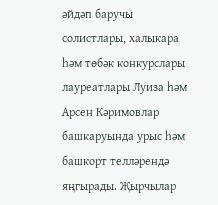әйдәп баручы солистлары, халыкара һәм төбәк конкурслары лауреатлары Луиза һәм Арсен Кәримовлар башкаруында урыс һәм башкорт телләрендә яңгырады. Җырчылар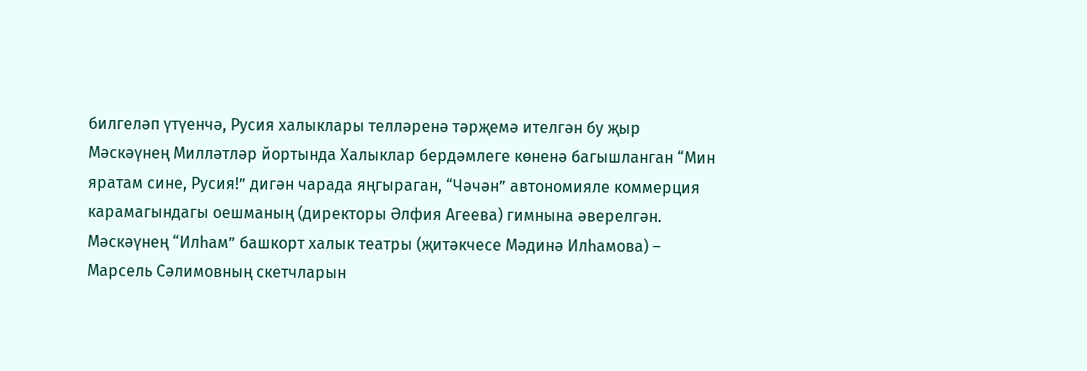билгеләп үтүенчә, Русия халыклары телләренә тәрҗемә ителгән бу җыр Мәскәүнең Милләтләр йортында Халыклар бердәмлеге көненә багышланган “Мин яратам сине, Русия!” дигән чарада яңгыраган, “Чәчән” автономияле коммерция карамагындагы оешманың (директоры Әлфия Агеева) гимнына әверелгән. Мәскәүнең “Илһам” башкорт халык театры (җитәкчесе Мәдинә Илһамова) – Марсель Сәлимовның скетчларын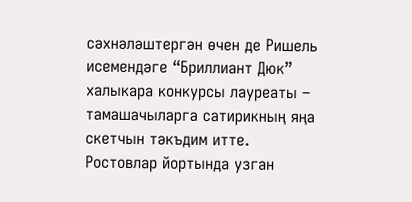сәхнәләштергән өчен де Ришель исемендәге “Бриллиант Дюк” халыкара конкурсы лауреаты – тамашачыларга сатирикның яңа скетчын тәкъдим итте.
Ростовлар йортында узган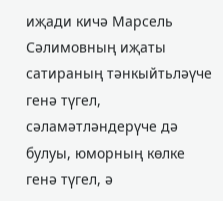иҗади кичә Марсель Сәлимовның иҗаты сатираның тәнкыйтьләүче генә түгел, сәламәтләндерүче дә булуы, юморның көлке генә түгел, ә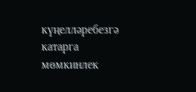күңелләребезгә катарга мөмкинлек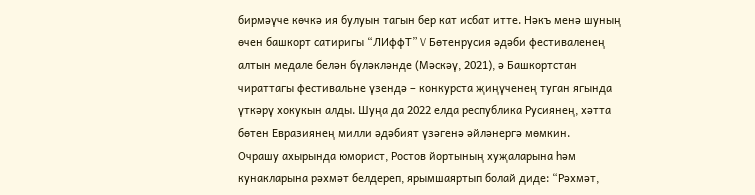бирмәүче көчкә ия булуын тагын бер кат исбат итте. Нәкъ менә шуның өчен башкорт сатиригы “ЛИффТ” V Бөтенрусия әдәби фестиваленең алтын медале белән бүләкләнде (Мәскәү, 2021), ә Башкортстан чираттагы фестивальне үзендә – конкурста җиңүченең туган ягында үткәрү хокукын алды. Шуңа да 2022 елда республика Русиянең, хәтта бөтен Евразиянең милли әдәбият үзәгенә әйләнергә мөмкин.
Очрашу ахырында юморист, Ростов йортының хуҗаларына һәм кунакларына рәхмәт белдереп, ярымшаяртып болай диде: “Рәхмәт,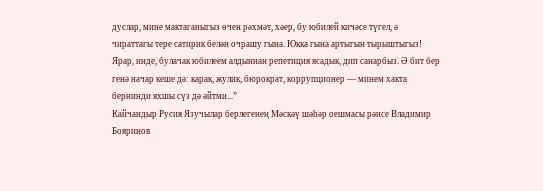дуслар, мине мактаганыгыз өчен рәхмәт, хәер, бу юбилей кичәсе түгел, ә чираттагы тере сатирик белән очрашу гына. Юкка гына артыгын тырыштыгыз! Ярар, инде, булачак юбилеем алдыннан репетиция ясадык, дип санарбыз. Ә бит бер генә начар кеше дә: карак, жулик, бюрократ, коррупционер — минем хакта бернинди яхшы сүз дә әйтми...”
Кайчандыр Русия Язучылар берлегенең Мәскәү шәһәр оешмасы рәисе Владимир Бояринов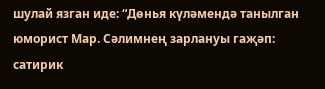шулай язган иде: “Дөнья күләмендә танылган юморист Мар. Сәлимнең зарлануы гаҗәп: сатирик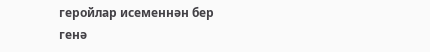геройлар исеменнән бер генә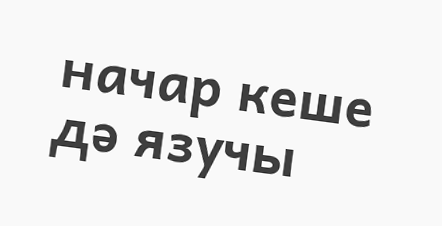начар кеше дә язучы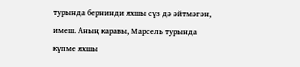турында бернинди яхшы сүз дә әйтмәгән, имеш. Аның каравы, Марсель турында күпме яхшы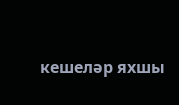кешеләр яхшы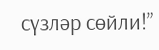сүзләр сөйли!”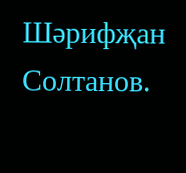Шәрифҗан Солтанов.